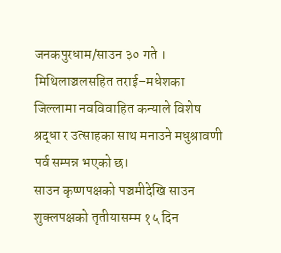जनकपुरधाम/साउन ३० गते । मिथिलाञ्चलसहित तराई–मधेशका जिल्लामा नवविवाहित कन्याले विशेष श्रद्धा र उत्साहका साथ मनाउने मधुश्रावणी पर्व सम्पन्न भएको छ।
साउन कृष्णपक्षको पञ्चमीदेखि साउन शुक्लपक्षको तृतीयासम्म १५ दिन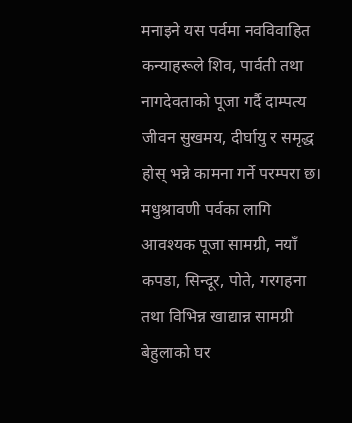मनाइने यस पर्वमा नवविवाहित कन्याहरूले शिव, पार्वती तथा नागदेवताको पूजा गर्दै दाम्पत्य जीवन सुखमय, दीर्घायु र समृद्ध होस् भन्ने कामना गर्ने परम्परा छ।
मधुश्रावणी पर्वका लागि आवश्यक पूजा सामग्री, नयाँ कपडा, सिन्दूर, पोते, गरगहना तथा विभिन्न खाद्यान्न सामग्री बेहुलाको घर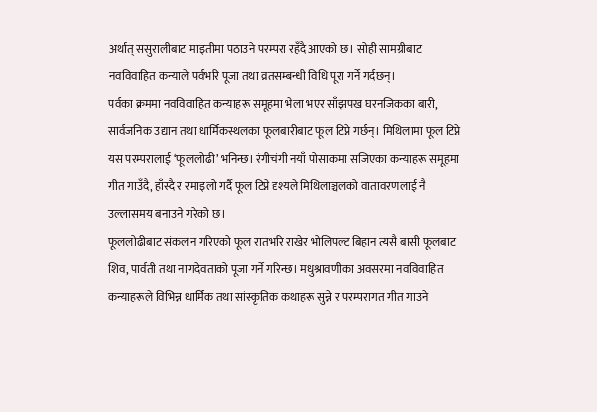अर्थात् ससुरालीबाट माइतीमा पठाउने परम्परा रहँदै आएको छ। सोही सामग्रीबाट नवविवाहित कन्याले पर्वभरि पूजा तथा व्रतसम्बन्धी विधि पूरा गर्ने गर्दछन्।
पर्वका क्रममा नवविवाहित कन्याहरू समूहमा भेला भएर साँझपख घरनजिकका बारी, सार्वजनिक उद्यान तथा धार्मिकस्थलका फूलबारीबाट फूल टिप्ने गर्छन्। मिथिलामा फूल टिप्ने यस परम्परालाई ‘फूललोढी’ भनिन्छ। रंगीचंगी नयाँ पोसाकमा सजिएका कन्याहरू समूहमा गीत गाउँदै, हाँस्दै र रमाइलो गर्दै फूल टिप्ने दृश्यले मिथिलाञ्चलको वातावरणलाई नै उल्लासमय बनाउने गरेको छ।
फूललोढीबाट संकलन गरिएको फूल रातभरि राखेर भोलिपल्ट बिहान त्यसै बासी फूलबाट शिव, पार्वती तथा नागदेवताको पूजा गर्ने गरिन्छ। मधुश्रावणीका अवसरमा नवविवाहित कन्याहरूले विभिन्न धार्मिक तथा सांस्कृतिक कथाहरू सुन्ने र परम्परागत गीत गाउने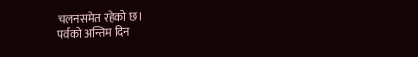चलनसमेत रहेको छ।
पर्वको अन्तिम दिन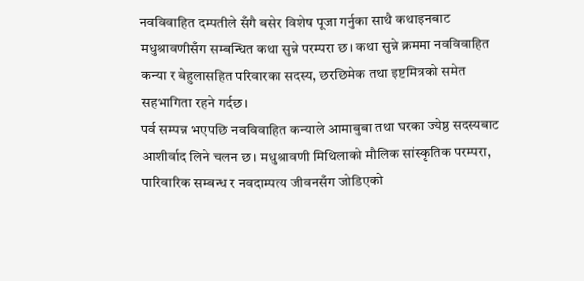नवविवाहित दम्पतीले सँगै बसेर विशेष पूजा गर्नुका साथै कथाइनबाट मधुश्रावणीसँग सम्बन्धित कथा सुन्ने परम्परा छ। कथा सुन्ने क्रममा नवविवाहित कन्या र बेहुलासहित परिवारका सदस्य, छरछिमेक तथा इष्टमित्रको समेत सहभागिता रहने गर्दछ।
पर्व सम्पन्न भएपछि नवविवाहित कन्याले आमाबुबा तथा घरका ज्येष्ठ सदस्यबाट आशीर्वाद लिने चलन छ। मधुश्रावणी मिथिलाको मौलिक सांस्कृतिक परम्परा, पारिवारिक सम्बन्ध र नवदाम्पत्य जीवनसँग जोडिएको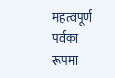महत्वपूर्ण पर्वका रूपमा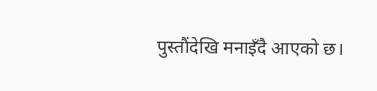पुस्तौंदेखि मनाइँदै आएको छ।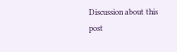Discussion about this post